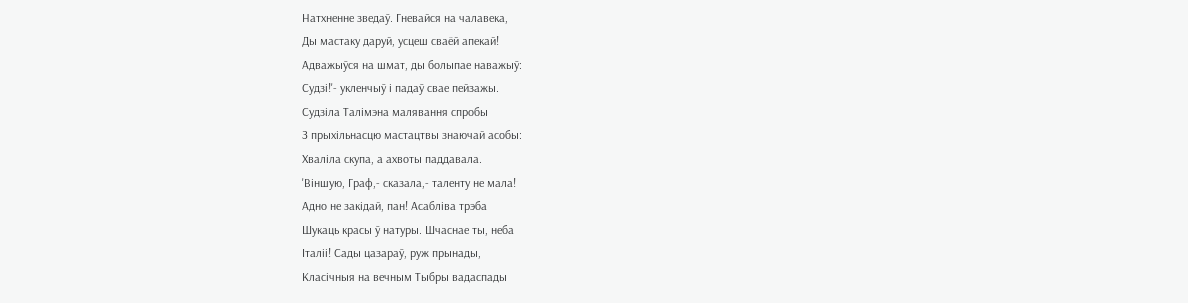Натхненне зведаў. Гневайся на чалавека,
Ды мастаку даруй, усцеш сваёй апекай!
Адважыўся на шмат, ды болыпае наважыў:
Судзі!'- укленчыў і падаў свае пейзажы.
Судзіла Талімэна малявання спробы
З прыхільнасцю мастацтвы знаючай асобы:
Хваліла скупа, а ахвоты паддавала.
'Віншую, Граф,- сказала,- таленту не мала!
Адно не закідай, пан! Асабліва трэба
Шукаць красы ў натуры. Шчаснае ты, неба
Італіі! Сады цазараў, руж прынады,
Класічныя на вечным Тыбры вадаспады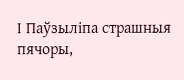І Паўзыліпа страшныя пячоры,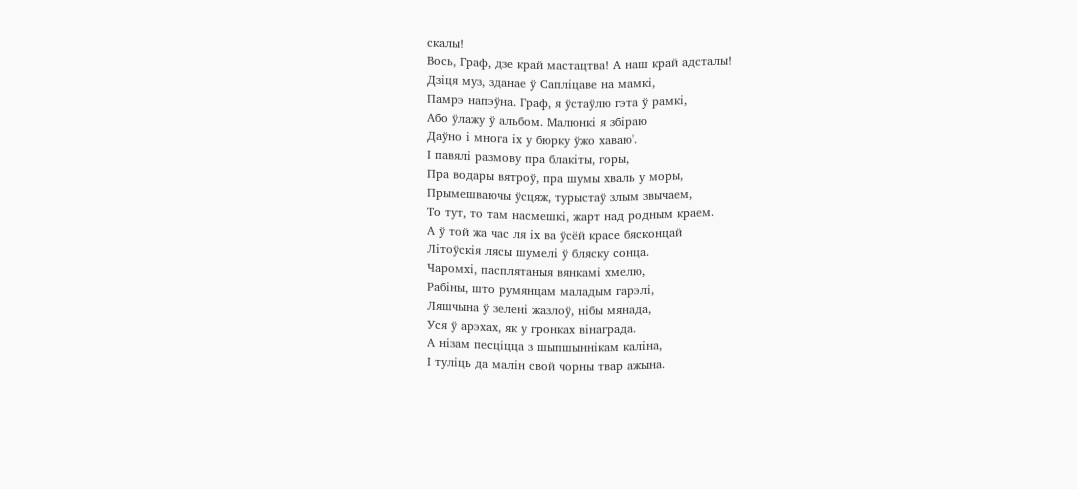скалы!
Вось, Граф, дзе край мастацтва! А наш край адсталы!
Дзіця муз, зданае ў Сапліцаве на мамкі,
Памрэ напэўна. Граф, я ўстаўлю гэта ў рамкі,
Або ўлажу ў альбом. Малюнкі я збіраю
Даўно і многа іх у бюрку ўжо хаваю'.
І павялі размову пра блакіты, горы,
Пра водары вятроў, пра шумы хваль у моры,
Прымешваючы ўсцяж, турыстаў злым звычаем,
То тут, то там насмешкі, жарт над родным краем.
А ў той жа час ля іх ва ўсёй красе бясконцай
Літоўскія лясы шумелі ў бляску сонца.
Чаромхі, пасплятаныя вянкамі хмелю,
Рабіны, што румянцам маладым гарэлі,
Ляшчына ў зелені жазлоў, нібы мянада,
Уся ў арэхах, як у гронках вінаграда.
А нізам песціцца з шыпшыннікам каліна,
І туліць да малін свой чорны твар ажына.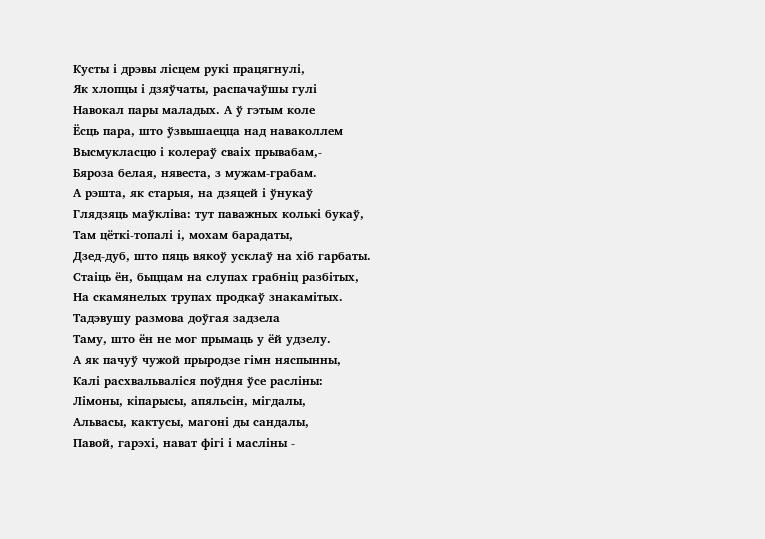Кусты і дрэвы лісцем рукі працягнулі,
Як хлопцы і дзяўчаты, распачаўшы гулі
Навокал пары маладых. А ў гэтым коле
Ёсць пара, што ўзвышаецца над наваколлем
Высмукласцю і колераў сваіх прывабам,-
Бяроза белая, нявеста, з мужам-грабам.
А рэшта, як старыя, на дзяцей і ўнукаў
Глядзяць маўкліва: тут паважных колькі букаў,
Там цёткі-топалі і, мохам барадаты,
Дзед-дуб, што пяць вякоў усклаў на хіб гарбаты.
Стаіць ён, быццам на слупах грабніц разбітых,
На скамянелых трупах продкаў знакамітых.
Тадэвушу размова доўгая задзела
Таму, што ён не мог прымаць у ёй удзелу.
А як пачуў чужой прыродзе гімн няспынны,
Калі расхвальваліся поўдня ўсе расліны:
Лімоны, кіпарысы, апяльсін, мігдалы,
Альвасы, кактусы, магоні ды сандалы,
Павой, гарэхі, нават фігі і масліны -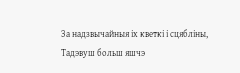За надзвычайныя іх кветкі і сцябліны,
Тадэвуш больш яшчэ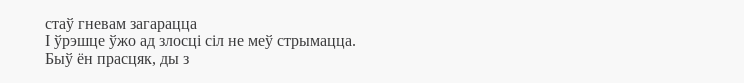стаў гневам загарацца
І ўрэшце ўжо ад злосці сіл не меў стрымацца.
Быў ён прасцяк, ды з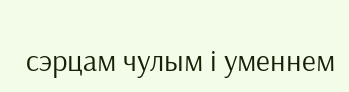сэрцам чулым і уменнем